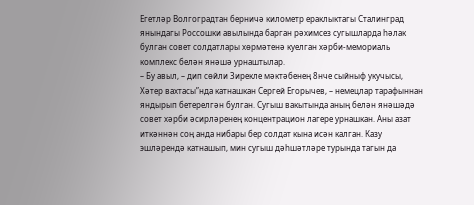Егетләр Волгоградтан берничә километр ераклыктагы Сталинград янындагы Россошки авылында барган рәхимсез сугышларда һәлак булган совет солдатлары хөрмәтенә куелган хәрби-мемориаль комплекс белән янәшә урнаштылар.
– Бу авыл, – дип сөйли Зирекле мәктәбенең 8нче сыйныф укучысы, Хәтер вахтасы”нда катнашкан Сергей Егорычев, – немецлар тарафыннан яндырып бетерелгән булган. Сугыш вакытында аның белән янәшәдә совет хәрби әсирләренең концентрацион лагере урнашкан. Аны азат иткәннән соң анда нибары бер солдат кына исән калган. Казу эшләрендә катнашып, мин сугыш дәһшәтләре турында тагын да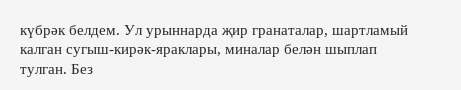күбрәк белдем. Ул урыннарда җир гранаталар, шартламый калган сугыш-кирәк-яраклары, миналар белән шыплап тулган. Без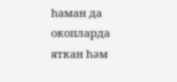һаман да окопларда яткан һәм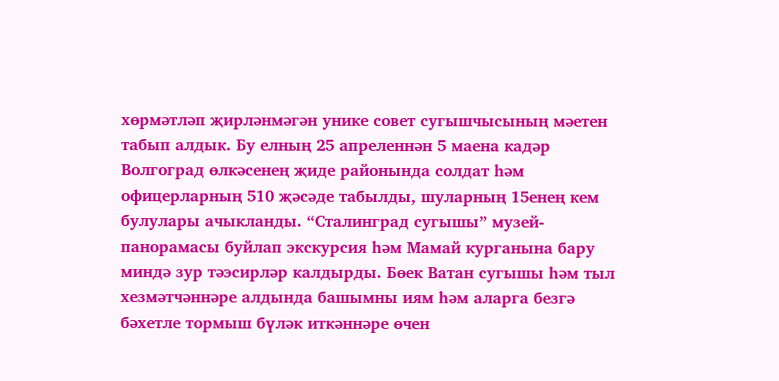хөрмәтләп җирләнмәгән унике совет сугышчысының мәетен табып алдык. Бу елның 25 апреленнән 5 маена кадәр Волгоград өлкәсенең җиде районында солдат һәм офицерларның 510 җәсәде табылды, шуларның 15енең кем булулары ачыкланды. “Сталинград сугышы” музей-панорамасы буйлап экскурсия һәм Мамай курганына бару миндә зур тәэсирләр калдырды. Бөек Ватан сугышы һәм тыл хезмәтчәннәре алдында башымны иям һәм аларга безгә бәхетле тормыш бүләк иткәннәре өчен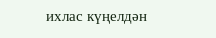ихлас күңелдән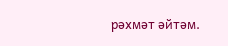рәхмәт әйтәм.